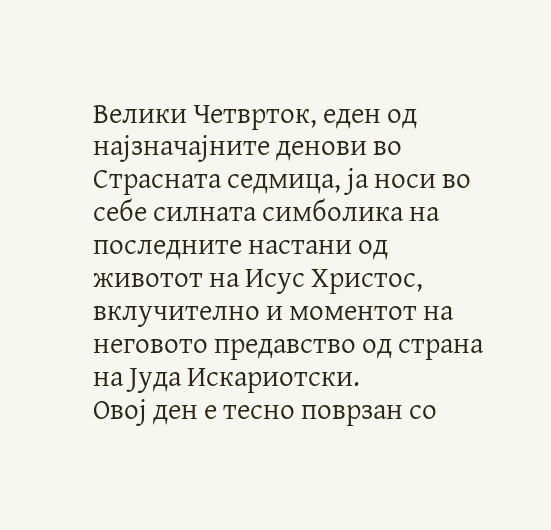Велики Четврток, еден од најзначајните денови во Страсната седмица, ја носи во себе силната симболика на последните настани од животот на Исус Христос, вклучително и моментот на неговото предавство од страна на Јуда Искариотски.
Овој ден е тесно поврзан со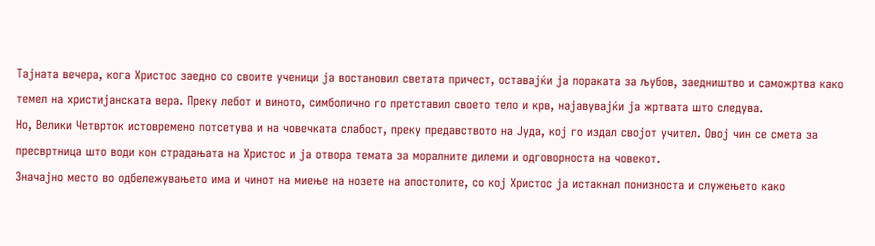Тајната вечера, кога Христос заедно со своите ученици ја востановил светата причест, оставајќи ја пораката за љубов, заедништво и саможртва како темел на христијанската вера. Преку лебот и виното, симболично го претставил своето тело и крв, најавувајќи ја жртвата што следува.
Но, Велики Четврток истовремено потсетува и на човечката слабост, преку предавството на Јуда, кој го издал својот учител. Овој чин се смета за пресвртница што води кон страдањата на Христос и ја отвора темата за моралните дилеми и одговорноста на човекот.
Значајно место во одбележувањето има и чинот на миење на нозете на апостолите, со кој Христос ја истакнал понизноста и служењето како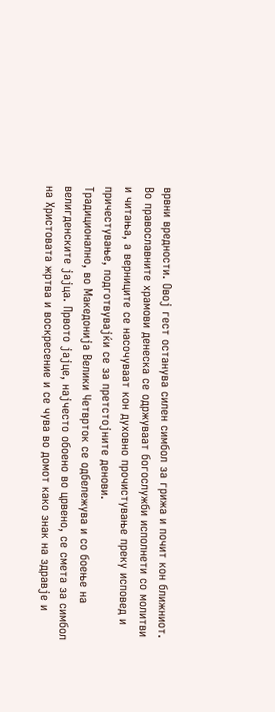врвни вредности. Овој гест останува силен симбол за грижа и почит кон ближниот.
Во православните храмови денеска се одржуваат богослужби исполнети со молитви и читања, а верниците се насочуваат кон духовно прочистување преку исповед и причестување, подготвувајќи се за претстојните денови.
Традиционално, во Македонија Велики Четврток се одбележува и со боење на велигденските јајца. Првото јајце, најчесто обоено во црвено, се смета за симбол на Христовата жртва и воскресение и се чува во домот како знак на здравје и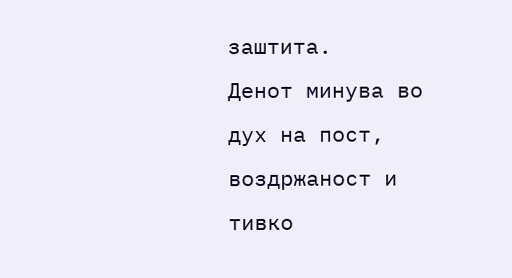заштита.
Денот минува во дух на пост, воздржаност и тивко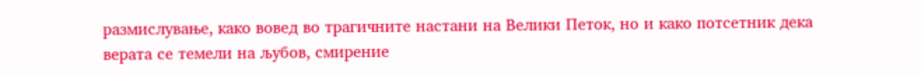размислување, како вовед во трагичните настани на Велики Петок, но и како потсетник дека верата се темели на љубов, смирение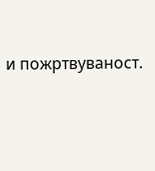и пожртвуваност.